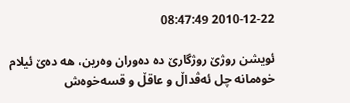2010-12-22 08:47:49

ئويشن روژێ روژگارێ ده‌ ده‌وران وه‌رین، هه‌ ده‌ێ ئیلام خوه‌مانه‌ چل ئه‌ڤداڵ و عاقڵ و قسه‌خوه‌ش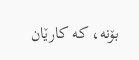بۆنه‌، كه‌ كارێان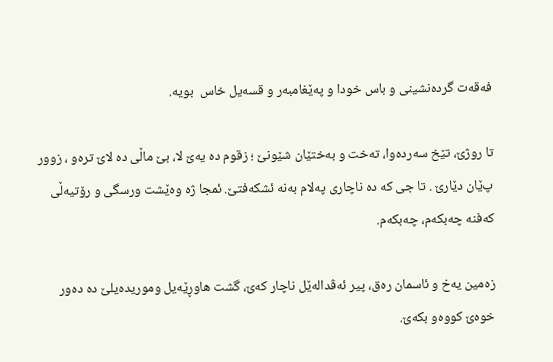فه‌قه‌ت گرده‌نشینی و باس خودا و په‌ێغامبه‌ر و قسه‌یل خاس  بویه‌‌.

تا روژێ، تێخ سه‌رده‌وا، ته‌خت و به‌ختێان شێونێ ؛ زقوم ده‌ یه‌ێ لا، بێ ماڵی ده‌ لاێ تره‌و ، زوور پ‌ێان دێارێ . تا جی كه‌ ده‌ ناچاری په‌لام به‌نه‌ ئشكه‌فتێ. ئمجا ژه‌ وه‌ێشت ورسگی و رۆتیه‌ڵی كه‌فنه‌ چه‌بكه‌م، چه‌بكه‌م.

زه‌مین یه‌خ و ئاسمان ره‌ق، پیر ئه‌ڤداله‌ێل ناچار كه‌ێ، گشت هاوڕێه‌یل وموریده‌یلێ ده‌ ده‌ور خوه‌ێ كووه‌و بكه‌ێ.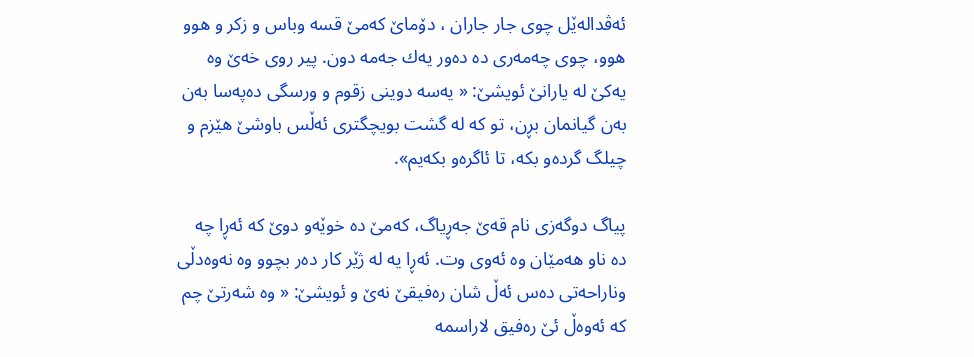ئه‌ڤداله‌ێل چوی جار جاران ، دۆماێ كه‌مێ قسه ‌وباس و زكر و هوو هوو، چوی چه‌مه‌ری ده‌ ده‌ور یه‌ك جه‌مه‌ دون. پیر روی خه‌ێ وه‌ یه‌كێ له‌ یارانێ ئویشێ: « یه‌سه‌ دوینی زقوم و ورسگی ده‌په‌سا به‌ن به‌ن گیانمان بڕن، تو كه‌ له‌ گشت بویچگتری ئه‌ڵس باوشێ هێزم و چیلگ گرده‌و بكه‌، تا ئاگره‌و بكه‌یم».

پیاگ دوگه‌زی نام قه‌ێ جه‌ڕیاگ، كه‌مێ ده‌ خوێه‌و دوێ كه‌ ئه‌ڕا چه‌ ده‌ ناو هه‌مێان وه‌ ئه‌وی وت. ئه‌ڕا یه‌ له‌ ژێر كار ده‌ر بچوو وه‌ نه‌وه‌دڵی وناراحه‌تی ده‌س ئه‌ڵ شان ره‌فیقێ نه‌ێ و ئویشێ: « وه‌ شه‌رتێ چم كه‌ ئه‌وه‌ڵ ئێ ره‌فیق لاراسمه‌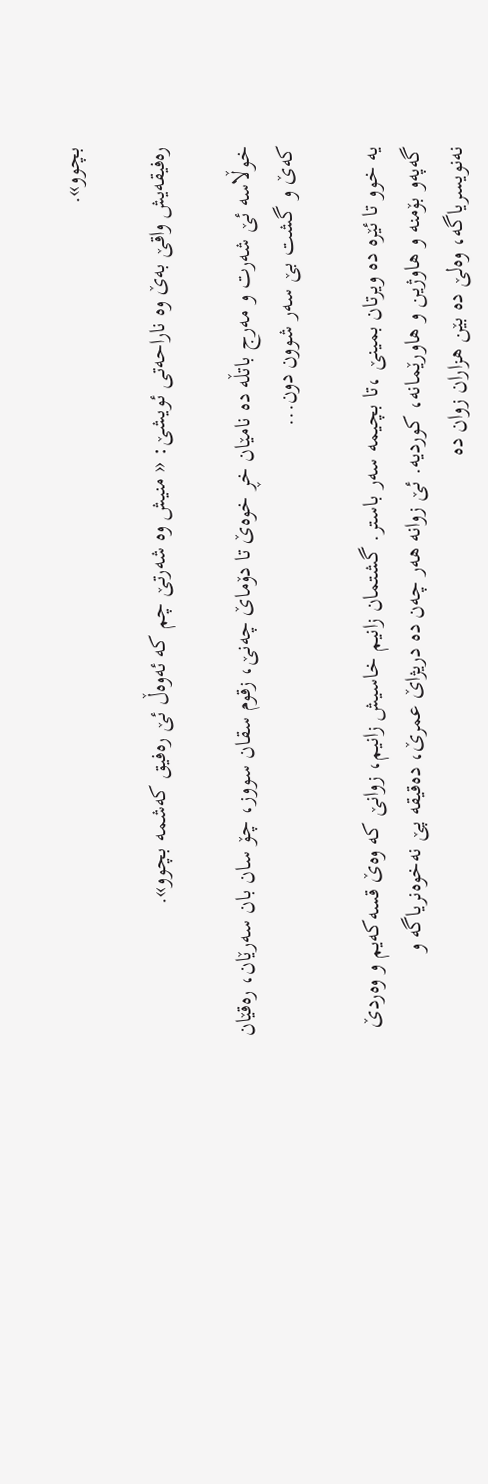بچوو».

ره‌فیقه‌یش واقێ به‌ێ وه‌ ناراحه‌تی ئویشێ: « منیش وه‌ شه‌رتێ چم كه‌ ئه‌وه‌ڵ ئێ ره‌فیق كه‌شمه‌ بچوو».

خوڵاسه‌ ئێ شه‌رت و مه‌رج باتڵه‌ ده‌ نامێان خڕ خوه‌ێ تا دۆماێ چه‌نێ، زقوم سقان سووز، چۆ سان بان سه‌رێان، ره‌قێان كه‌ێ و گشت بێ سه‌ر شوون دون...

یه‌ خوو تا ئێره‌ ده‌ ویرتان بمینێ ،تا بچیمه‌ سه‌ر باستر. گشتمان زانیم خاسیش زانیم، زوانێ كه‌ وه‌ێ قسه‌كه‌یم و وه‌ردێ گه‌په‌و بۆمنه‌ و هاوژین و هاورێمانه‌، كوردیه‌. ئێ زوانه‌ هه‌ر چه‌ن ده‌ دریژاێ عمرێ، ده‌قیقه‌ پێ نه‌خوه‌نریاگه‌ و نه‌نویسریاگه‌‌، وه‌لێ ده‌ بێن هزاران زوان ده‌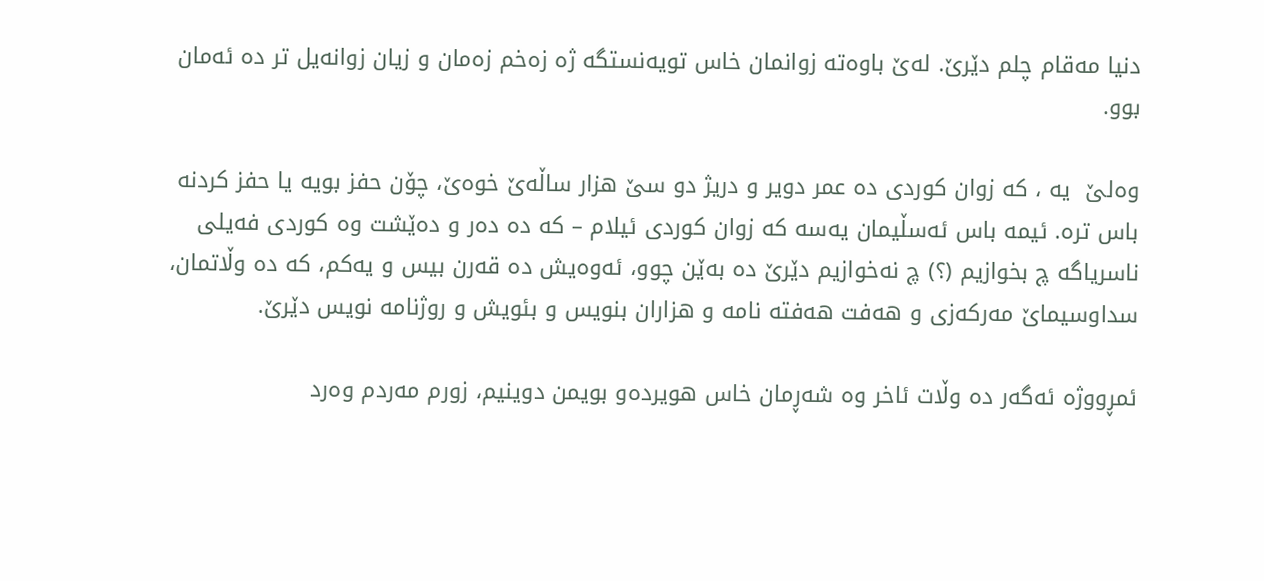دنیا مه‌قام چلم دێرێ. له‌ێ باوه‌ته‌ زوانمان خاس تویه‌‌نستگه‌ ژه‌ زه‌خم زه‌مان و زیان زوانه‌یل تر ده‌ ئه‌مان بوو.

وه‌لێ  یه‌ ، كه‌ زوان كوردی ده‌ عمر دویر و دریژ دو سێ هزار ساڵه‌ێ خوه‌ێ، چۆن حفز بویه‌‌ یا حفز كردنه‌ باس تره‌. ئیمه‌ باس ئه‌سڵیمان یه‌سه‌ كه‌ زوان كوردی ئیلام – كه‌ ده‌ ده‌ر و ده‌ێشت وه‌ كوردی فه‌یلی ناسریاگه‌ چ بخوازیم (؟) چ نه‌خوازیم دێرێ ده‌ به‌ێن چوو، ئه‌وه‌یش ده‌ قه‌رن بیس و یه‌كم، كه‌ ده‌ وڵاتمان، سداوسیماێ مه‌ركه‌زی و هه‌فت هه‌فته‌ نامه‌ و هزاران بنویس و بئویش و روژنامه‌ نویس دێرێ.

ئمڕووژه‌ ئه‌گه‌ر ده‌ وڵات ئاخر وه‌ شه‌ڕمان خاس هویرده‌و بویمن دوینیم، زورم مه‌ردم وه‌رد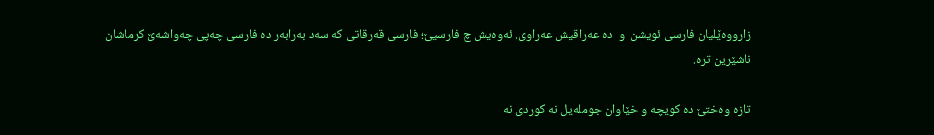زارووه‌ێلیان فارسی ئویشن  و  ده‌ عه‌راقیش عه‌راوی. ئه‌وه‌یش چ فارسیێ؛ فارسی قه‌رقاتی كه‌ سه‌د به‌رابه‌ر ده‌ فارسی چه‌پی چه‌واشه‌ێ كرماشان ناشێرین تره‌.

تازه‌ وه‌ختێ ده‌ كویچه‌ و خێاوان جومله‌یل نه‌ كوردی نه‌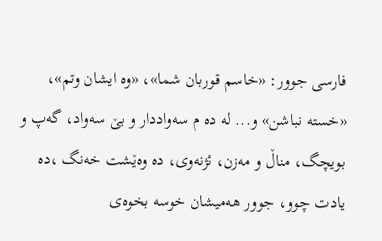فارسی جوور: «خاسم قوربان شما»، «وه‌ ایشان وتم»، «خسته‌ نباشن» و... له‌ ده‌ م سه‌واددار و بێ سه‌واد، گه‌پ و بویچگ، مناڵ و مه‌زن، ئژنه‌وی، ده‌ وه‌ێشت خه‌نگ ،ده‌ یادت چوو، جوور هه‌میشان خوسه‌ بخوه‌ی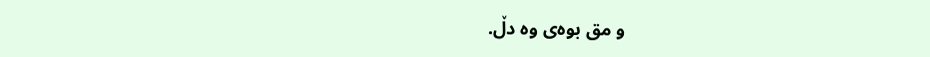و مق بوه‌ی وه‌ دڵ.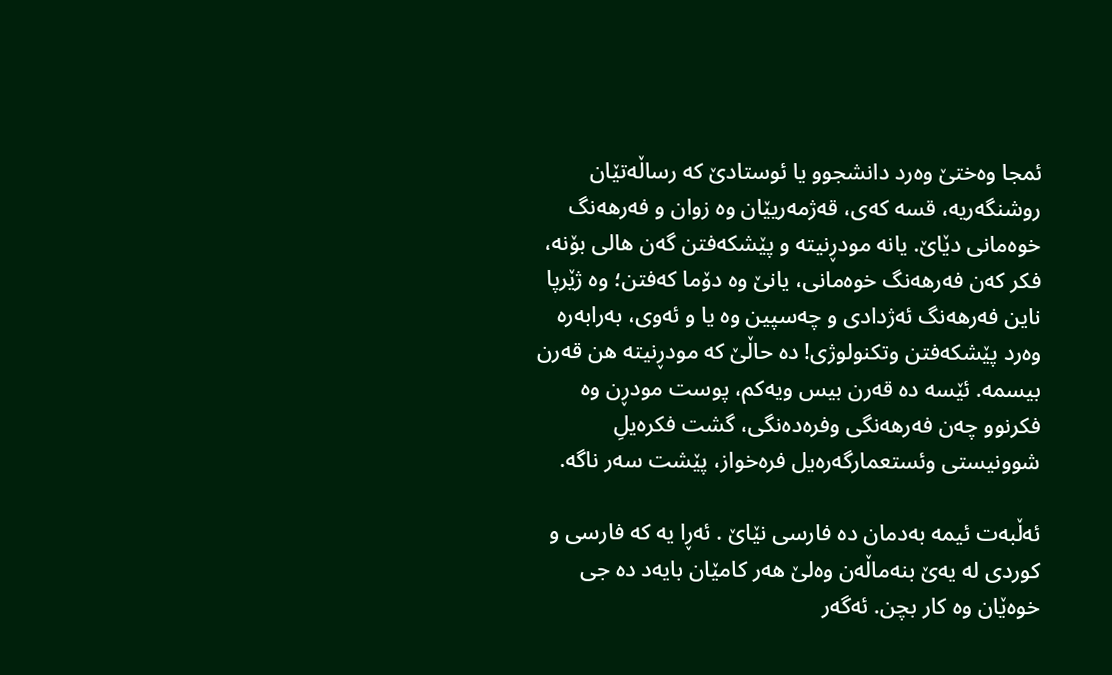ئمجا وه‌ختێ وه‌رد دانشجوو یا ئوستادێ كه‌ رساڵه‌تێان روشنگه‌ریه،‌ قسه‌ كه‌ی، قه‌ژمه‌ریێان وه‌ زوان و فه‌رهه‌نگ خوه‌مانی دێاێ. یانه‌ مودڕنیته‌ و پێشکه‌فتن گه‌ن هالی بۆنه‌، فکر که‌ن فه‌رهه‌نگ خوه‌مانی، یانێ وه‌ دۆما كه‌فتن؛ وه‌ ژێرپا ناین فه‌رهه‌نگ ئه‌ژدادی و چه‌سپین وه‌ یا و ئه‌وی، به‌رابه‌ره‌ وه‌رد پێشکه‌فتن وتکنولوژی! ده‌ حاڵێ که‌ مودڕنیته‌ هن قه‌رن بیسمه‌. ئێسه‌ ده‌ قه‌رن بیس ویه‌کم، پوست مودڕن وه‌ فکرنوو چه‌ن فه‌رهه‌نگی وفره‌ده‌نگی، گشت فکره‌یلِ شوونیستی وئستعمارگه‌ره‌یل فره‌خواز، پێشت سه‌ر ناگه‌.

ئه‌ڵبه‌ت ئیمه‌ به‌دمان ده‌ فارسی نێاێ . ئه‌ڕا یه‌ كه‌ فارسی و كوردی له‌ یه‌ێ بنه‌ماڵه‌ن وه‌لێ هه‌ر كامێان بایه‌د ده‌ جی خوه‌ێان وه‌ كار بچن. ئه‌گه‌ر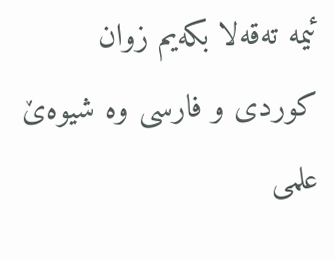ئیمه‌ ته‌قه‌لا بكه‌یم زوان کوردی و فارسی وه‌ شیوه‌ێ علمی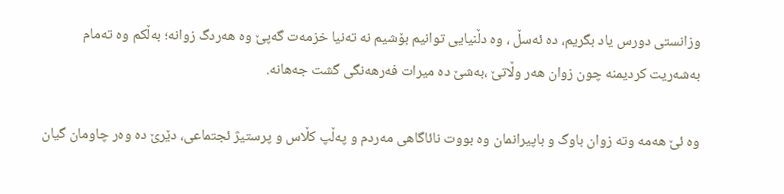وزانستی دورس یاد بگریم، ده‌ ئه‌سڵ ، وه‌ دڵنیایی توانیم بۆشیم نه‌ ته‌نیا خزمه‌ت گه‌پێ وه‌ هه‌ردگ زوانه‌؛ به‌ڵكم وه‌ ته‌مام به‌شه‌ریت كردیمنه‌ چون زوان هه‌ر وڵاتێ ،به‌شێ ده‌ میرات فه‌رهه‌نگی گشت جه‌هانه‌.

وه‌ ئێ هه‌مه‌ وته‌ زوان باوگ و باپیرانمان وه‌ بووت نائاگاهی مه‌ردم و په‌ڵپ كڵاس و پرستیژ ئجتماعی، دێرێ ده‌ وه‌ر چاومان گیان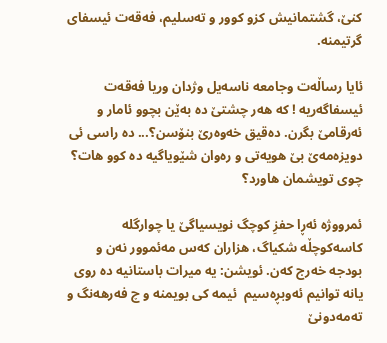كنێ، گشتمانیش كزو كوور و ته‌سلیم، فه‌قه‌ت ئیسفای گرتیمنه‌.

ئایا رساڵه‌ت وجامعه‌ ناسه‌یل وژدان وریا فه‌قه‌ت ئیسفاگه‌ریه‌ ! كه‌ هه‌ر چشتێ ده‌ به‌ێن بچوو ئامار و ئه‌رقامێ بگرن. ده‌قیق خه‌وه‌رێ بنۆسن؟... ده‌ راسی ئی دویزه‌مه‌ێ بێ هویه‌تی و ره‌وان شێویاگیه‌ ده‌ کوو هات؟ چوی تویشمان هاورد؟

ئمرووژه‌ ئه‌ڕا حفزِ كوچگ نویسیاگێ یا چوارگله‌ كاسه‌كوچڵه‌ شكیاگ، هزاران كه‌س مه‌ئموور نه‌ن و بودجه‌ خه‌رج كه‌ن. ئویشن: یه‌ میرات باستانیه‌ ده‌ روی  یانه‌ توانیم ئه‌وبڕه‌سیم  ئیمه‌ كی بویمنه‌ و چ فه‌رهه‌نگ و ته‌مه‌دونێ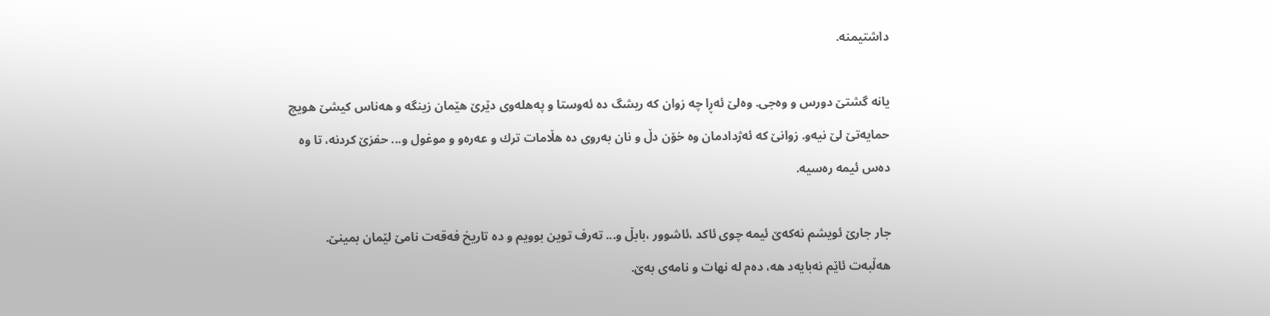داشتیمنه‌.

یانه‌ گشتێ دورس و وه‌جی. وه‌لێ ئه‌ڕا چه‌ زوان كه‌ ریشگ ده‌ ئه‌وستا و په‌هله‌وی دێرێ هێمان زینگه‌ و هه‌ناس كیشێ هویچ حمایه‌تێ لێ نیه‌و. زوانێ كه‌ ئه‌ژدادمان وه‌ خۆن دڵ و نان به‌روی ده‌ هڵامات ترك و عه‌ره‌و و موغول و... حفزێ كردنه‌، تا وه‌ ده‌س ئیمه‌ ره‌سیه‌.

جار جارێ ئویشم نه‌که‌ێ ئیمه‌ چوی ئاکد ،ئاشوور ،بابڵ و... ته‌رف توین بوویم و ده‌ تاریخ فه‌قه‌ت نامێ لێمان بمینێ.  هه‌ڵبه‌ت ئاێم نه‌بایه‌د هه‌، ده‌م له‌ نهات و نامه‌ی به‌ێ.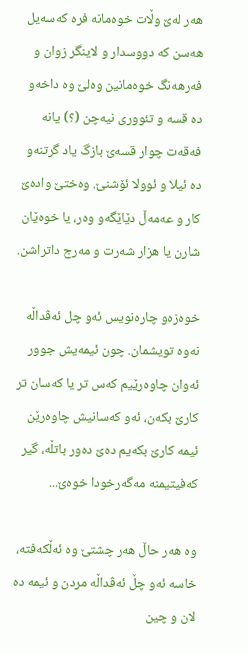هه‌ر له‌ێ وڵات خوه‌مانه‌ فره‌ كه‌سه‌یل هه‌سن كه‌ دووسدار و لاینگر زوان و فه‌رهه‌نگ خوه‌مانین وه‌لێ وه‌ داخه‌و ده‌ قسه‌ و تئووری نیه‌چن (؟) یانه‌ فه‌قه‌ت چوار قسه‌ێ بازگ یاد گرتنه‌و ده‌ ئیلا و ئوولا ئۆشنێ. وه‌ختێ واده‌ێ كار و عه‌مه‌ڵ دێاێگه‌و وه‌ر، یا خوه‌ێان شارن یا هزار شه‌رت و مه‌رج داتراشن.

خوه‌زه‌و چاره‌نویس ئه‌و چل ئه‌ڤداڵه‌ نه‌وه‌ تویشمان. چون ئیمه‌یش جوور ئه‌وان چاوه‌رێیم كه‌س تر یا كه‌سان تر كارێ بكه‌ن، ئه‌و كه‌سانیش چاوه‌رێن ئیمه‌ كارێ بكه‌یم ده‌ێ ده‌ور باتڵه‌، گیر كه‌فیتیمنه‌ مه‌گه‌رخودا خوه‌ێ...

وه‌ هه‌ر حاڵ هه‌ر چشتێ وه‌ ئه‌ڵكه‌فته‌، خاسه‌ ئه‌و چڵ ئه‌ڤداڵه‌ مردن و ئیمه‌ ده‌  لان و چین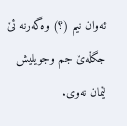ئه‌وان نیم (؟) وه‌گه‌رنه‌ ئێ جگڵه‌ێ جم وجویلیش لێمان نه‌وی.